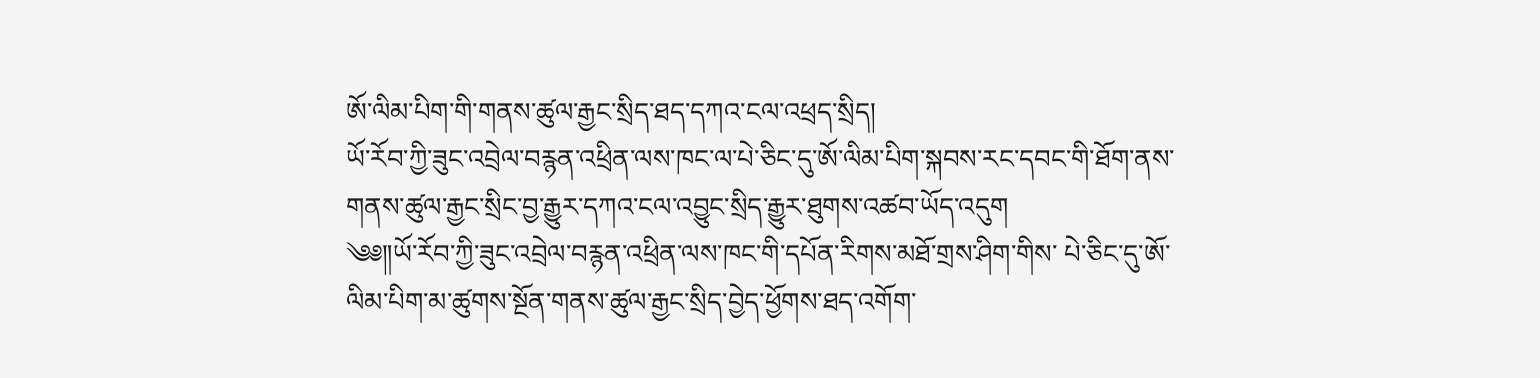ཨོ་ལིམ་པིག་གི་གནས་ཚུལ་རྒྱང་སྲིད་ཐད་དཀའ་ངལ་འཕྲད་སྲིད།
ཡོ་རོབ་ཀྱི་ཟུང་འབྲེལ་བརྙན་འཕྲིན་ལས་ཁང་ལ་པེ་ཅིང་དུ་ཨོ་ལིམ་པིག་སྐབས་རང་དབང་གི་ཐོག་ནས་གནས་ཚུལ་རྒྱང་སྲིང་བྱ་རྒྱུར་དཀའ་ངལ་འབྱུང་སྲིད་རྒྱུར་ཐུགས་འཚབ་ཡོད་འདུག
༄༅༎ཡོ་རོབ་ཀྱི་ཟུང་འབྲེལ་བརྙན་འཕྲིན་ལས་ཁང་གི་དཔོན་རིགས་མཐོ་གྲས་ཤིག་གིས་ པེ་ཅིང་དུ་ཨོ་ལིམ་པིག་མ་ཚུགས་སྔོན་གནས་ཚུལ་རྒྱང་སྲིད་བྱེད་ཕྱོགས་ཐད་འགོག་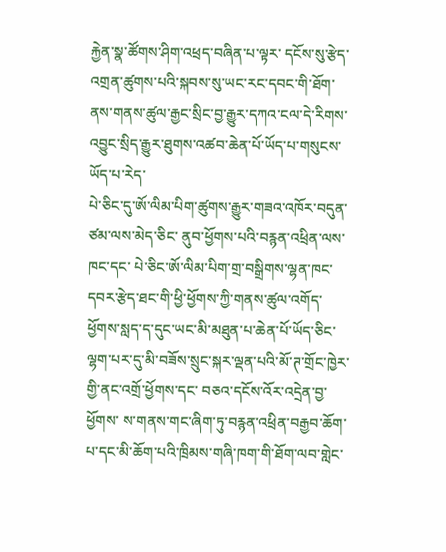རྐྱེན་སྣ་ཚོགས་ཤིག་འཕྲད་བཞིན་པ་ལྟར་ དངོས་སུ་རྩེད་འགྲན་ཚུགས་པའི་སྐབས་སུ་ཡང་རང་དབང་གི་ཐོག་ནས་གནས་ཚུལ་རྒྱང་སྲིང་བྱ་རྒྱུར་དཀའ་ངལ་དེ་རིགས་འབྱུང་སྲིད་རྒྱུར་ཐུགས་འཚབ་ཆེན་པོ་ཡོད་པ་གསུངས་ཡོད་པ་རེད་
པེ་ཅིང་དུ་ཨོ་ལིམ་པིག་ཚུགས་རྒྱུར་གཟའ་འཁོར་བདུན་ཙམ་ལས་མེད་ཅིང་ ནུབ་ཕྱོགས་པའི་བརྙན་འཕྲིན་ལས་ཁང་དང་ པེ་ཅིང་ཨོ་ལིམ་པིག་གྲ་བསྒྲིགས་ལྷན་ཁང་དབར་རྩེད་ཐང་གི་ཕྱི་ཕྱོགས་ཀྱི་གནས་ཚུལ་འགོད་ཕྱོགས་སླད་ད་དུང་ཡང་མི་མཐུན་པ་ཆེན་པོ་ཡོད་ཅིང་ ལྷག་པར་དུ་མི་བཟོས་སྲུང་སྐར་ལྡན་པའི་མོ་ཊ་གྲོང་ཁྱེར་གྱི་ནང་འགྲོ་ཕྱོགས་དང་ བཅའ་དངོས་འོར་འདྲེན་བྱ་ཕྱོགས་ ས་གནས་གང་ཞིག་ཏུ་བརྙན་འཕྲིན་བརྒྱབ་ཆོག་པ་དང་མི་ཆོག་པའི་ཁྲིམས་གཞི་ཁག་གི་ཐོག་ལབ་གླེང་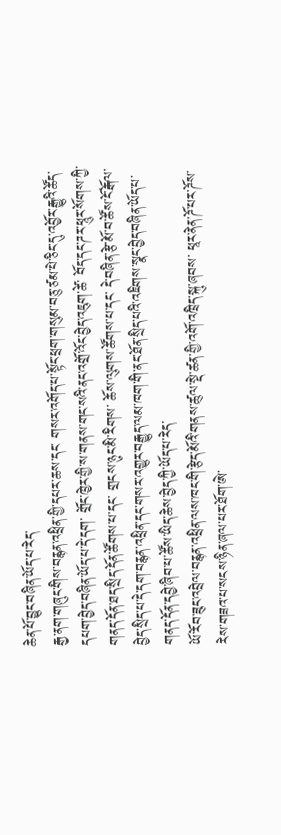ཆེན་པོ་བྱུང་བཞིན་ཡོད་པ་རེད་
རྒྱ་ནག་གཞུང་གིས་བརྙན་འཕྲིན་གྱི་དཔར་ཆས་དང་ གསར་འགོད་པ་སྟོང་ཕྲག་གསུམ་བཅུ་ཙམ་པེ་ཅིང་དུ་འབྱོར་རྒྱུའི་ཚོད་དཔག་བྱེད་བཞིན་ཡོད་པ་དེ་དག་ གྲོང་ཁྱེར་གྱི་ས་གནས་གང་སའི་ནང་འགྲོ་འོང་བྱེད་འཇུག་ཚེ་ བོད་དང་ཌར་ཕཱུར་སོགས་ཀྱི་གནད་དོན་ཐད་སྲིད་དོན་ཚོགས་པ་དང་ གྲངས་ཉུང་མི་རིགས་ ཆོས་ལུགས་ཚོགས་པ་དང་ དེ་བཞིན་རྩེ་མོ་བ་ཚོས་ངོ་རྒོལ་བྱེད་སྲིད་པ་དེ་དག་བརྙན་འཕྲིན་དང་གསར་འགྱུར་བརྒྱུད་ལམ་ཁག་གི་ནང་ཐོན་སྲིད་པའི་འཇིགས་སྣང་བྱེད་བཞིན་ཡོད་པ་གནད་དོན་དབྱེ་ཞིབ་པ་ཚོས་ཡིད་ཆེས་བྱེད་ཀྱི་ཡོད་པ་རེད་
ཡོ་རོབ་ཟུང་འབྲེལ་བརྙན་འཕྲིན་ལས་ཁང་གི་རྩེད་མོའི་གནས་ཚུལ་སྡེ་ཚན་གྱི་འགོ་འཁྲིད་སྐུ་ཞབས་ ཕཱར་ནེན་ཌོ་པར་ཌོས་ རེས་གཟའ་པ་སངས་ཉིན་ཞལ་པར་ཐོག་ཨེ་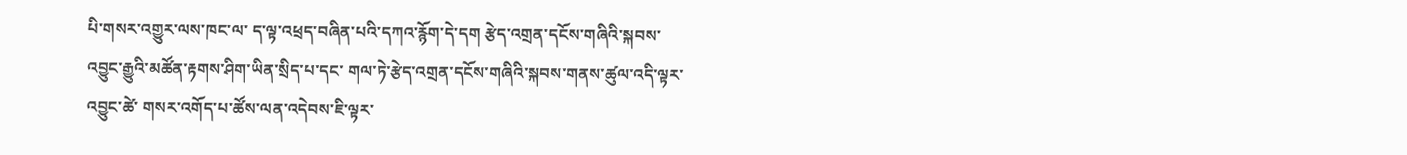པི་གསར་འགྱུར་ལས་ཁང་ལ་ ད་ལྟ་འཕྲད་བཞིན་པའི་དཀའ་རྙོག་དེ་དག རྩེད་འགྲན་དངོས་གཞིའི་སྐབས་འབྱུང་རྒྱུའི་མཚོན་རྟགས་ཤིག་ཡིན་སྲིད་པ་དང་ གལ་ཏེ་རྩེད་འགྲན་དངོས་གཞིའི་སྐབས་གནས་ཚུལ་འདི་ལྟར་འབྱུང་ཚེ་ གསར་འགོད་པ་ཚོས་ལན་འདེབས་ཇི་ལྟར་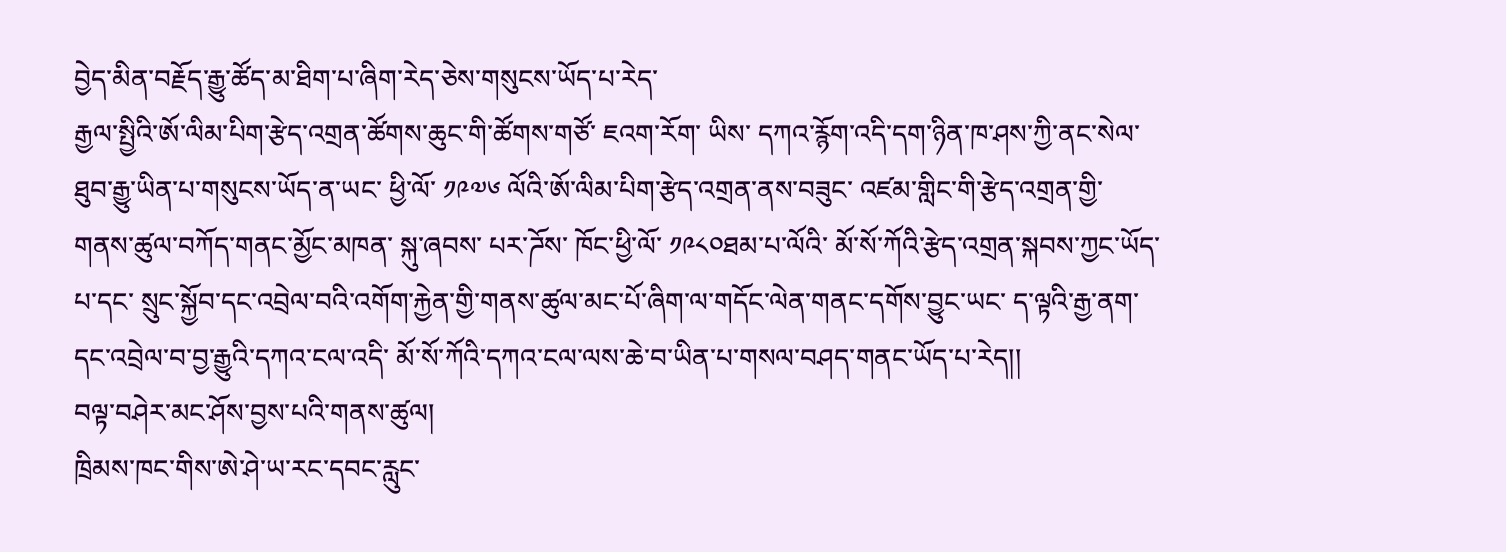བྱེད་མིན་བརྗོད་རྒྱུ་ཚོད་མ་ཐིག་པ་ཞིག་རེད་ཅེས་གསུངས་ཡོད་པ་རེད་
རྒྱལ་སྤྱིའི་ཨོ་ལིམ་པིག་རྩེད་འགྲན་ཚོགས་ཆུང་གི་ཚོགས་གཙོ་ ཇའག་རོག་ ཡིས་ དཀའ་རྙོག་འདི་དག་ཉིན་ཁ་ཤས་ཀྱི་ནང་སེལ་ཐུབ་རྒྱུ་ཡིན་པ་གསུངས་ཡོད་ན་ཡང་ ཕྱི་ལོ་ ༡༩༧༦ ལོའི་ཨོ་ལིམ་པིག་རྩེད་འགྲན་ནས་བཟུང་ འཛམ་གླིང་གི་རྩེད་འགྲན་གྱི་གནས་ཚུལ་བཀོད་གནང་མྱོང་མཁན་ སྐུ་ཞབས་ པར་ཌོས་ ཁོང་ཕྱི་ལོ་ ༡༩༨༠ཐམ་པ་ལོའི་ མོ་སོ་ཀོའི་རྩེད་འགྲན་སྐབས་ཀྱང་ཡོད་པ་དང་ སྲུང་སྐྱོབ་དང་འབྲེལ་བའི་འགོག་རྐྱེན་གྱི་གནས་ཚུལ་མང་པོ་ཞིག་ལ་གདོང་ལེན་གནང་དགོས་བྱུང་ཡང་ ད་ལྟའི་རྒྱ་ནག་དང་འབྲེལ་བ་བྱ་རྒྱུའི་དཀའ་ངལ་འདི་ མོ་སོ་ཀོའི་དཀའ་ངལ་ལས་ཆེ་བ་ཡིན་པ་གསལ་བཤད་གནང་ཡོད་པ་རེད།།
བལྟ་བཤེར་མང་ཤོས་བྱས་པའི་གནས་ཚུལ།
ཁྲིམས་ཁང་གིས་ཨེ་ཤེ་ཡ་རང་དབང་རླུང་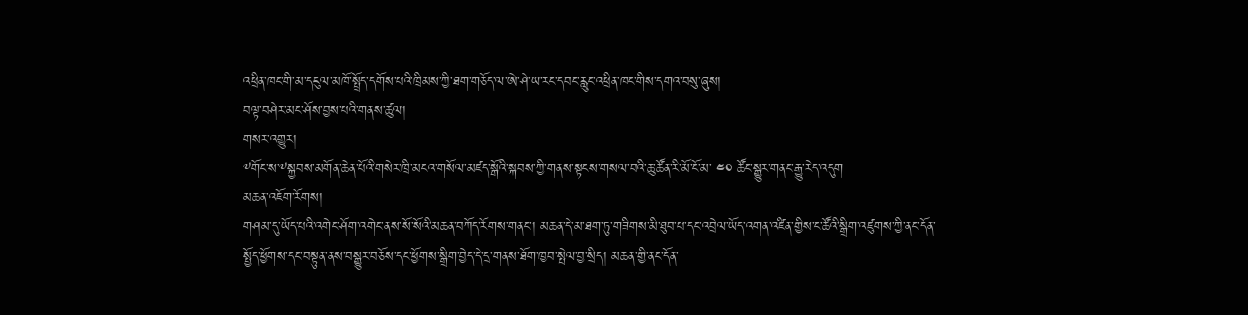འཕྲིན་ཁང་གི་མ་དངུལ་མཁོ་སྤྲོད་དགོས་པའི་ཁྲིམས་ཀྱི་ཐག་གཅོད་ལ་ཨེ་ཤེ་ཡ་རང་དབང་རླུང་འཕྲིན་ཁང་གིས་དགའ་བསུ་ཞུས།
བལྟ་བཤེར་མང་ཤོས་བྱས་པའི་གནས་ཚུལ།
གསར་འགྱུར།
༸གོང་ས་༸སྐྱབས་མགོན་ཆེན་པོའི་གསེར་ཁྲི་མངའ་གསོལ་མཛད་སྒོའི་སྐབས་ཀྱི་གནས་སྟངས་གསལ་བའི་ཆུ་ཚོན་རི་མོ་ངོ་མ་ ༤༠ ཚོང་སྒྱུར་གནང་རྒྱུ་རེད་འདུག
མཆན་འཇོག་རོགས།
གཤམ་དུ་ཡོད་པའི་འགེང་ཤོག་འགེང་ནས་སོ་སོའི་མཆན་བཀོད་རོགས་གནང་། མཆན་དེ་མ་ཐག་ཏུ་གཟིགས་མི་ཐུབ་པ་དང་འབྲེལ་ཡོད་འགན་འཛིན་གྱིས་ང་ཚོའི་སྒྲིག་འཛུགས་ཀྱི་ནང་དོན་སྤྱོད་ཕྱོགས་དང་བསྟུན་ནས་བསྒྱུར་བཅོས་དང་ཕྱོགས་སྒྲིག་བྱེད་དེ་དྲ་གནས་ཐོག་ཁྱབ་སྤེལ་བྱ་སྲིད། མཆན་གྱི་ནང་དོན་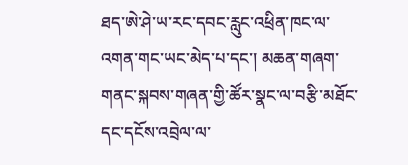ཐད་ཨེ་ཤེ་ཡ་རང་དབང་རླུང་འཕྲིན་ཁང་ལ་འགན་གང་ཡང་མེད་པ་དང་། མཆན་གཞག་གནང་སྐབས་གཞན་གྱི་ཚོར་སྣང་ལ་བརྩི་མཐོང་དང་དངོས་འབྲེལ་ལ་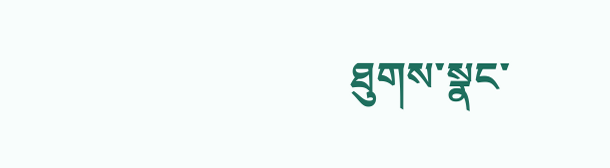ཐུགས་སྣང་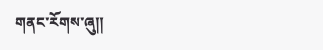གནང་རོགས་ཞུ༎